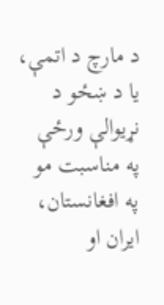د مارچ د اتمې، یا د ښځو د نړیوالې ورځې په مناسبت مو په افغانستان، ایران او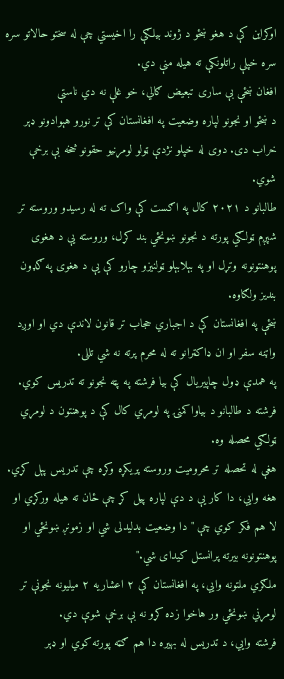اوکراین کې د هغو ښځو د ژوند بیلګې را اخیستي چې له سختو حالاتو سره سره خپلې راتلونکې ته هیله منې دي.
افغان ښځې بې ساری تبعیض ګالي، خو غلې نه دي ناستې
د ښځو او نجونو لپاره وضعیت په افغانستان کې تر نورو هېوادونو ډېر خراب دی. دوی له خپلو نژدې ټولو لومړنیو حقونو څخه بې برخې شوي.
طالبانو د ۲۰۲۱ کال په اګست کې واک ته له رسیدو وروسته تر شپږم ټولګي پورته د نجونو ښونځي بند کړل، وروسته یې د هغوی پوهنتونونه وتړل او په بېلابېلو ټولنیزو چارو کې یې د هغوی په ګډون بندیز ولګاوه.
ښځې په افغانستان کې د اجباري حجاب تر قانون لاندې دي او اوږد واټنه سفر او ان ډاکټرانو ته له محرم پرته نه شي تللی.
په همدې ډول چاپیریال کې بیا فرشته په پټه نجونو ته تدریس کوي.
فرشته د طالبانو د بیاواکمنۍ په لومړي کال کې د پوهنتون د لومړي ټولګي محصله وه.
هغې له تحصله تر محرومیت وروسته پریکړه وکړه چې تدریس پېل کړي.
هغه وایي، دا کار یې د دې لپاره پيل کړ چې ځان ته هیله ورکړي او لا هم فکر کوي چې " دا وضعیت بدلیدلی شي او زمونږ ښونځي او پوهنتونونه بیرته پرانستل کیدای شي."
ملګري ملتونه وایي، په افغانستان کې ۲ اعشاریه ۲ میلیونه نجونې تر لومړني ښونځي ور هاخوا زده کړو نه بې برخې شوې دي.
فرشته وایي، د تدریس له بهیره دا هم ګټه پورته کوي او ډېر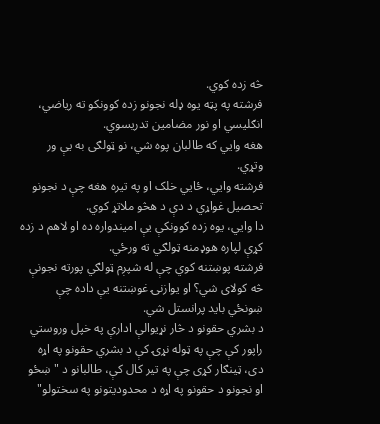څه زده کوي.
فرشته په پټه یوه ډله نجونو زده کوونکو ته ریاضي، انګلیسي او نور مضامین تدریسوي.
هغه وایي که طالبان پوه شي، نو ټولګی به یې ور وتړي.
فرشته وایي، ځایي خلک او په تیره هغه چې د نجونو تحصیل غواړي د دې د هڅو ملاتړ کوي.
دا وایي، یوه زده کوونکې یې امیندواره ده او لاهم د زده کړې لپاره هوډمنه ټولګي ته ورځي.
فرشته پوښتنه کوي چې له شپږم ټولګي پورته نجونې څه کولای شي؟ او یوازنۍ غوښتنه یې داده چې ښونځي باید پرانستل شي.
د بشري حقونو د څار نړیوالې ادارې په خپل وروستي راپور کې چې په ټوله نړۍ کې د بشري حقونو په اړه دی، ټینګار کړی چې په تیر کال کې، طالبانو د "ښځو او نجونو د حقونو په اړه د محدودیتونو په سختولو"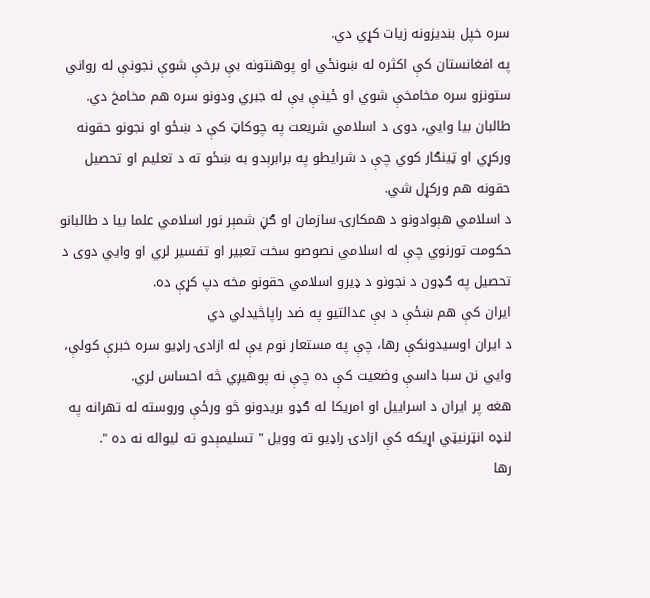سره خپل بندیزونه زیات کړي دي.
په افغانستان کې اکثره له ښونځي او پوهنتونه بې برخې شوې نجونې له رواني ستونزو سره مخامخې شوي او ځینې یې له جبري ودونو سره هم مخامخ دي.
طالبان بیا وایي، دوی د اسلامي شریعت په چوکاټ کې د ښځو او نجونو حقونه ورکړي او ټینګار کوي چې د شرایطو په برابرېدو به ښځو ته د تعلیم او تحصیل حقونه هم ورکړل شي.
د اسلامي هېوادونو د همکارۍ سازمان او ګڼ شمېر نور اسلامي علما بیا د طالبانو حکومت تورنوي چې له اسلامي نصوصو سخت تعبیر او تفسیر لري او وایي دوی د تحصیل په ګډون د نجونو د ډیرو اسلامي حقونو مخه دپ کړې ده.
ایران کې هم ښځې د بې عدالتیو په ضد راپاڅیدلي دي
د ایران اوسیدونکې رها، چې په مستعار نوم یې له ازادۍ راډیو سره خبرې کولې، وایي نن سبا داسې وضعیت کې ده چې نه پوهیږي څه احساس لري.
هغه پر ایران د اسراییل او امریکا له ګډو بریدونو څو ورځې وروسته له تهرانه په لنډه انټرنیټي اړیکه کې ازادۍ راډیو ته وویل " تسلیمېدو ته لیواله نه ده ".
رها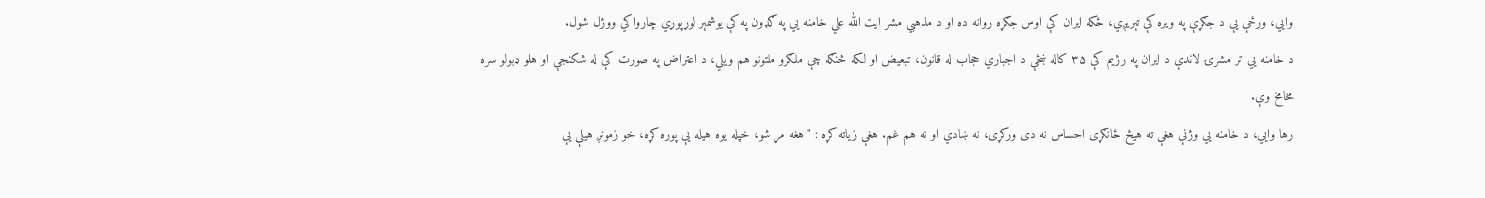وایي، ورځې یې د جګړې په ویره کې تېریږي، ځکه ایران کې اوس جګړه روانه ده او د مذهبي مشر ایت الله علي خامنه یي په ګډون په کې یوشمېر لوړپوړي چارواکي ووژل شول.
د خامنه یي تر مشرۍ لاندې د ایران په رژیم کې ۳۵ کاله ښځې د اجباري حجاب له قانون، تبعیض او لکه څنګه چې ملګرو ملتونو هم ویلي، د اعتراض په صورت کې له شکنجې او هلو ډبولو سره مخامخ وې.
رها وایي، د خامنه یي وژنې هغې ته هیڅ ځانګړی احساس نه دی ورکړی، نه ښادي او نه هم غم. هغې زیاته کړه : "هغه مړ شو، خپله یوه هیله یې پوره کړه، خو زمونږ هیلې یې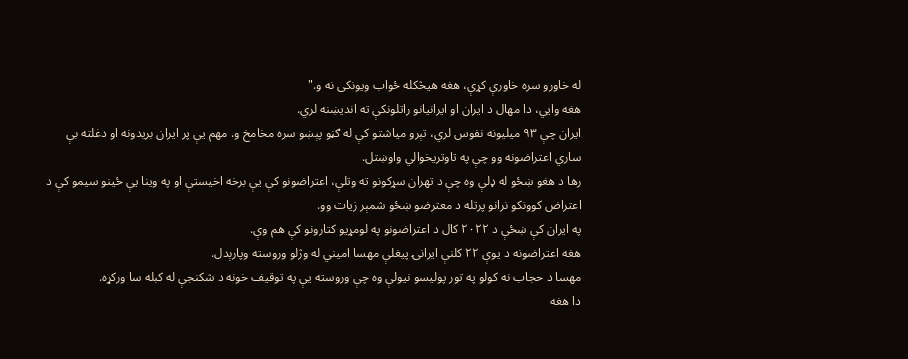له خاورو سره خاورې کړې، هغه هیڅکله ځواب ویونکی نه و."
هغه وایي، دا مهال د ایران او ایرانیانو راتلونکې ته اندیښنه لري.
ایران چې ۹۳ میلیونه نفوس لري، تېرو میاشتو کې له ګڼو پېښو سره مخامخ و. مهم یې پر ایران بریدونه او دغلته بې ساري اعتراضونه وو چې په تاوتریخوالي واوښتل.
رها د هغو ښځو له ډلې وه چې د تهران سړکونو ته وتلې، اعتراضونو کې یې برخه اخیستې او په وینا یې ځینو سیمو کې د اعتراض کوونکو نرانو پرتله د معترضو ښځو شمېر زیات وو.
په ایران کې ښځې د ۲۰۲۲ کال د اعتراضونو په لومړیو کتارونو کې هم وې.
هغه اعتراضونه د یوې ۲۲ کلنې ایرانۍ پيغلې مهسا امیني له وژلو وروسته وپارېدل.
مهسا د حجاب نه کولو په تور پولیسو نیولې وه چې وروسته یې په توقیف خونه د شکنجې له کبله سا ورکړه.
دا هغه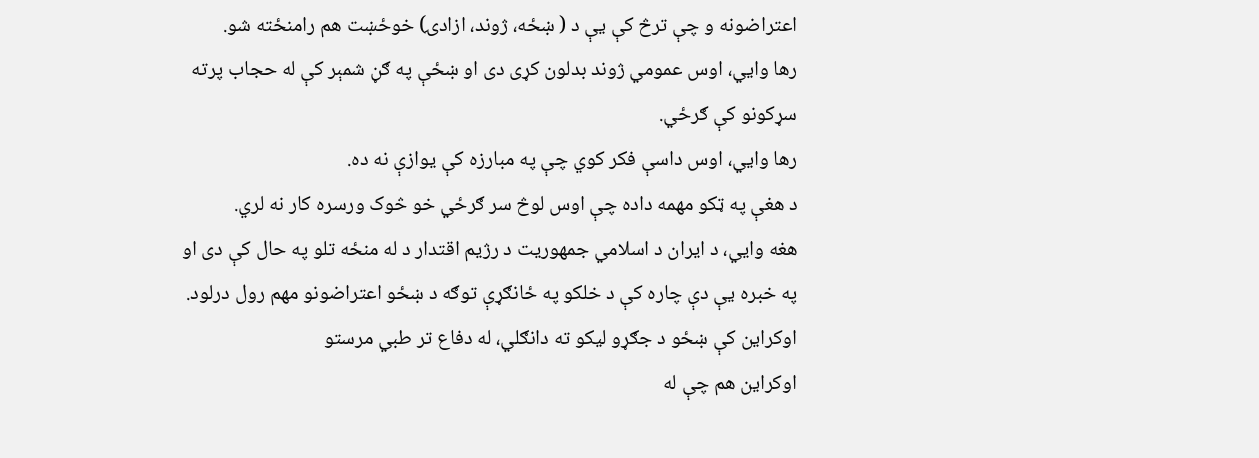اعتراضونه و چې ترڅ کې یې د ( ښځه، ژوند، ازادۍ) خوځښت هم رامنځته شو.
رها وایي، اوس عمومي ژوند بدلون کړی دی او ښځې په ګڼ شمېر کې له حجاب پرته سړکونو کې ګرځي.
رها وایي، اوس داسې فکر کوي چې په مبارزه کې یوازې نه ده.
د هغې په ټکو مهمه داده چې اوس لوڅ سر ګرځي خو څوک ورسره کار نه لري.
هغه وايي، د ایران د اسلامي جمهوریت د رژیم اقتدار د له منځه تلو په حال کې دی او په خبره یې دې چاره کې د خلکو په ځانګړې توګه د ښځو اعتراضونو مهم رول درلود.
اوکراین کې ښځو د جګړو لیکو ته دانګلي، له دفاع تر طبي مرستو
اوکراین هم چې له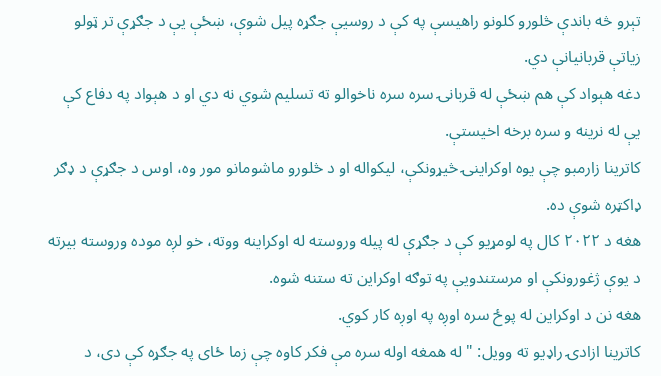تېرو څه باندې څلورو کلونو راهیسې په کې د روسیې جګړه پيل شوې، ښځې یې د جګړې تر ټولو زیاتې قربانیانې دي.
دغه هېواد کې هم ښځې له قربانۍ سره سره ناخوالو ته تسلیم شوي نه دي او د هېواد په دفاع کې یې له نرینه و سره برخه اخیستې.
کاترینا زارمبو چې یوه اوکراینۍ څیړونکې، لیکواله او د څلورو ماشومانو مور وه، اوس د جګړې د ډګر ډاکټره شوې ده.
هغه د ۲۰۲۲ کال په لومړیو کې د جګړې له پیله وروسته له اوکراینه ووته، خو لږه موده وروسته بیرته د یوې ژغورونکې او مرستندویې په توګه اوکراین ته ستنه شوه.
هغه نن د اوکراین له پوځ سره اوږه په اوږه کار کوي.
کاترینا ازادۍ راډیو ته وویل: " له همغه اوله سره مې فکر کاوه چې زما ځای په جګړه کې دی، د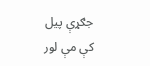جګړې پیل کې مې لور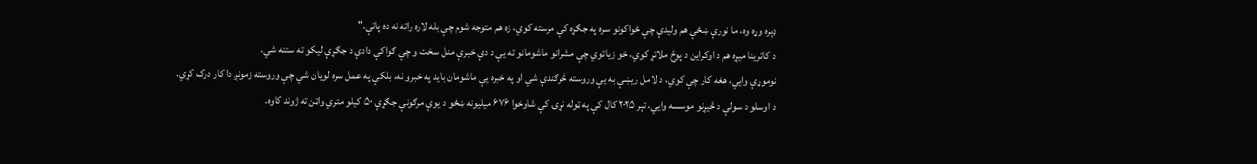ډېره وړه وه، ما نورې ښځې هم ولیدې چې ځواکونو سره په جګړه کې مرسته کوي، زه هم متوجه شوم چې بله لاره راته نه ده پاتې."
د کاترینا میړه هم د اوکراین د پوځ ملاتړ کوي، خو زیاتوي چې مشرانو ماشومانو ته یې د دې خبرې منل سخت و چې ګواکې دادې د جګړې لیکو ته ستنه شي.
نوموړې وایي، هغه کار چې کوي، د لامل ریښې به یې وروسته څرګندې شي او په خبره یې ماشومان باید په خبرو نه، بلکې په عمل سره لویان شي چې وروسته زمونږ دا کار درک کړي.
د اوسلو د سولې د څیړنو موسسه وایي، تېر ۲۰۲۵ کال کې په ټوله نړۍ کې شاوخوا ۶۷۶ میلیونه ښځو د یوې مرګونې جګړې ۵۰ کیلو متري واټن ته ژوند کاوه.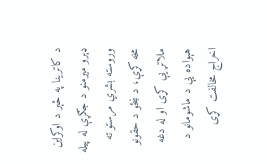د کاترینا په څېر د اوکراین ډېرو میرمنو د جګړې له پیله وروسته بشري مرستو ته مخه کړې، د ښځو د حقونو ملاتړ یې کړی او له دغه هېواده یې د ماشومانو د اخراج مخالفت کړی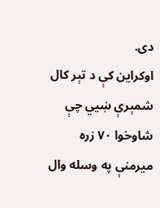دی.
اوکراین کې د تېر کال شمېرې ښيي چې شاوخوا ۷۰ زره میرمنې په وسله وال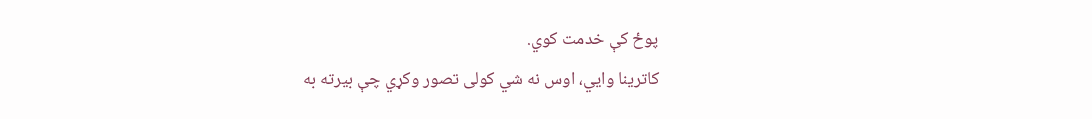پوځ کې خدمت کوي.
کاترینا وایي، اوس نه شي کولی تصور وکړي چې بیرته به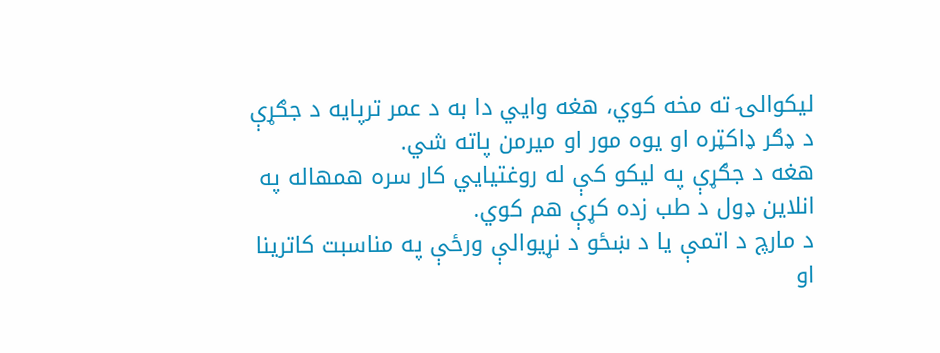لیکوالۍ ته مخه کوي، هغه وایي دا به د عمر ترپایه د جګړې د ډګر ډاکټره او یوه مور او میرمن پاته شي.
هغه د جګړې په لیکو کې له روغتیایي کار سره همهاله په انلاین ډول د طب زده کړې هم کوي.
د مارچ د اتمې یا د ښځو د نړیوالې ورځې په مناسبت کاترینا او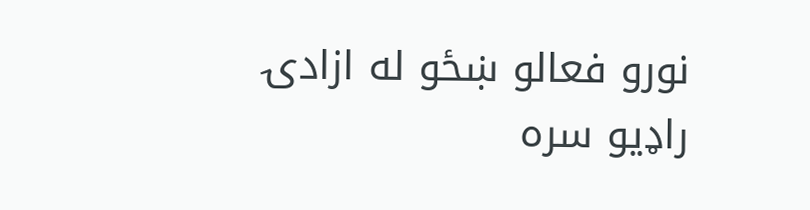نورو فعالو ښځو له ازادۍ راډیو سره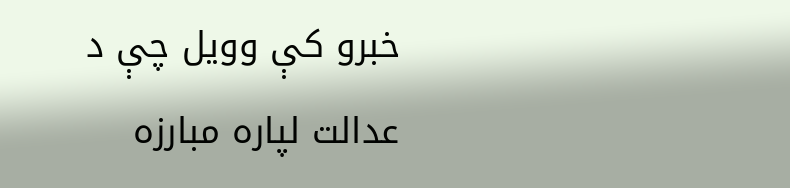خبرو کې وویل چې د عدالت لپاره مبارزه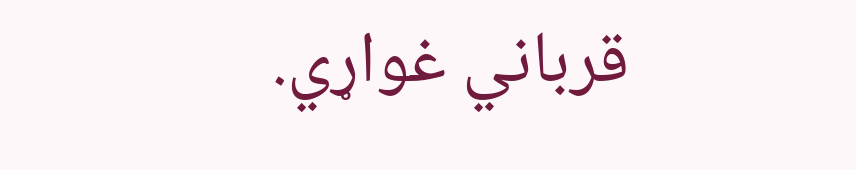قرباني غواړي.